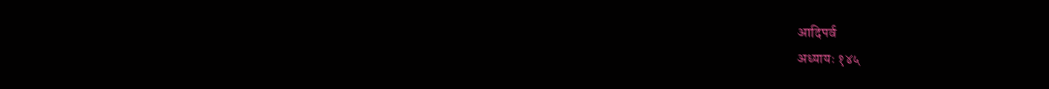आदिपर्व
अध्यायः १४५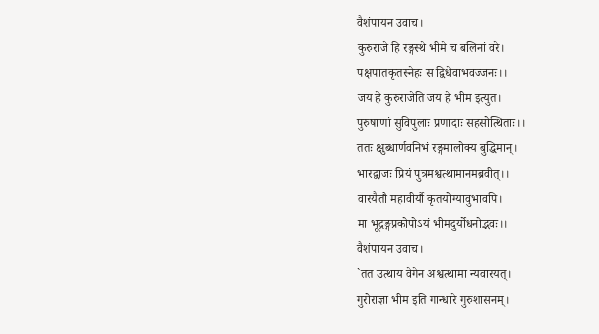वैशंपायन उवाच।
कुरुराजे हि रङ्गस्थे भीमे च बलिनां वरे।
पक्षपातकृतस्नेहः स द्विधेवाभवज्जनः।।
जय हे कुरुराजेति जय हे भीम इत्युत।
पुरुषाणां सुविपुलाः प्रणादाः सहसोत्थिताः।।
ततः क्षुब्धार्णवनिभं रङ्गमालोक्य बुद्धिमान्।
भारद्वाजः प्रियं पुत्रमश्वत्थामानमब्रवीत्।।
वारयैतौ महावीर्यौ कृतयोग्यावुभावपि।
मा भूद्रङ्गप्रकोपोऽयं भीमदुर्योधनोद्भवः।।
वैशंपायन उवाच।
`तत उत्थाय वेगेन अश्वत्थामा न्यवारयत्।
गुरोराज्ञा भीम इति गान्धारे गुरुशासनम्।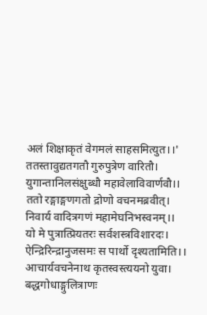अलं शिक्षाकृतं वेगमलं साहसमित्युत।।'
ततस्तावुद्यतगतौ गुरुपुत्रेण वारितौ।
युगान्तानिलसंक्षुब्धौ महावेलाविवार्णवौ।।
ततो रङ्गाङ्गणगतो द्रोणो वचनमब्रवीत्।
निवार्य वादित्रगणं महामेघनिभस्वनम्।।
यो मे पुत्रात्प्रियतरः सर्वशस्त्रविशारदः।
ऐन्द्रिरिन्द्रानुजसमः स पार्थो दृश्यतामिति।।
आचार्यवचनेनाथ कृतस्वस्त्ययनो युवा।
बद्धगोधाङ्गुलित्राणः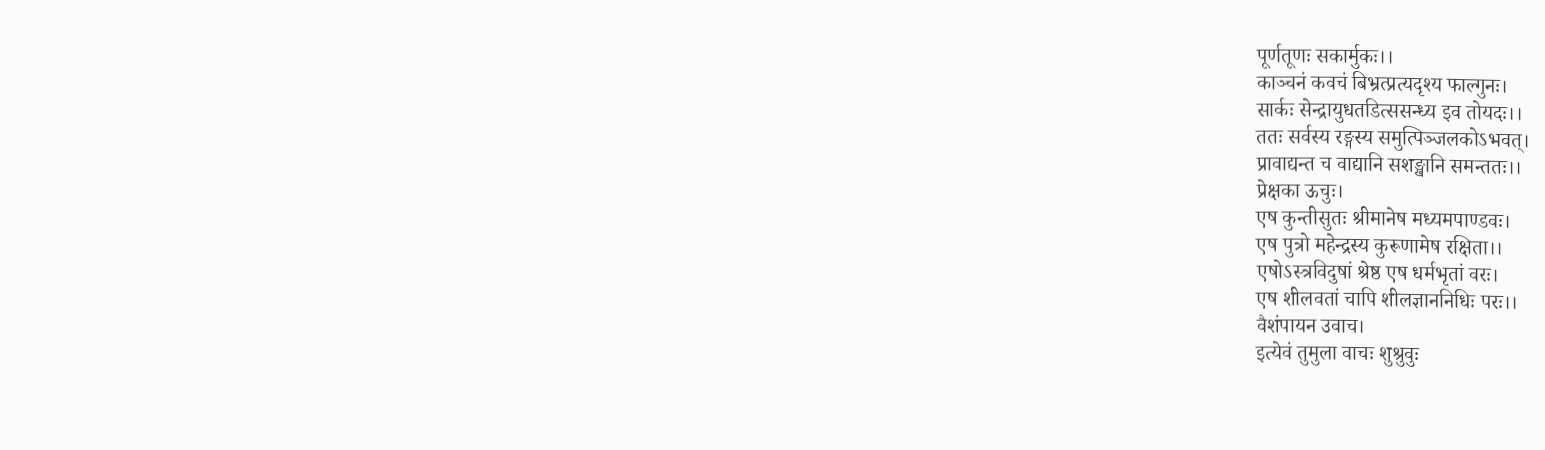पूर्णतूणः सकार्मुकः।।
काञ्चनं कवचं बिभ्रत्प्रत्यदृश्य फाल्गुनः।
सार्कः सेन्द्रायुधतडित्ससन्ध्य इव तोयदः।।
ततः सर्वस्य रङ्गस्य समुत्पिञ्जलकोऽभवत्।
प्रावाद्यन्त च वाद्यानि सशङ्खानि समन्ततः।।
प्रेक्षका ऊचुः।
एष कुन्तीसुतः श्रीमानेष मध्यमपाण्डवः।
एष पुत्रो महेन्द्रस्य कुरूणामेष रक्षिता।।
एषोऽस्त्रविदुषां श्रेष्ठ एष धर्मभृतां वरः।
एष शीलवतां चापि शीलज्ञाननिधिः परः।।
वैशंपायन उवाच।
इत्येवं तुमुला वाचः शुश्रुवुः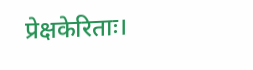प्रेक्षकेरिताः।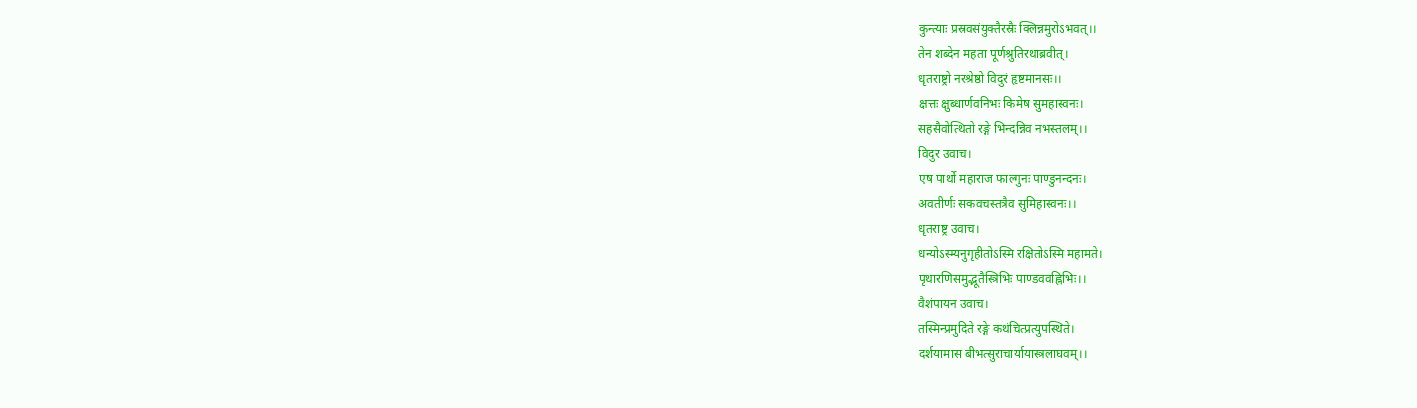कुन्त्याः प्रस्रवसंयुक्तैरस्रैः क्लिन्नमुरोऽभवत्।।
तेन शब्देन महता पूर्णश्रुतिरथाब्रवीत्।
धृतराष्ट्रो नरश्रेष्ठो विदुरं हृष्टमानसः।।
क्षत्तः क्षुब्धार्णवनिभः किमेष सुमहास्वनः।
सहसैवोत्थितो रङ्गे भिन्दन्निव नभस्तलम्।।
विदुर उवाच।
एष पार्थो महाराज फाल्गुनः पाण्डुनन्दनः।
अवतीर्णः सकवचस्तत्रैव सुमिहास्वनः।।
धृतराष्ट्र उवाच।
धन्योऽस्म्यनुगृहीतोऽस्मि रक्षितोऽस्मि महामते।
पृथारणिसमुद्भूतैस्त्रिभिः पाण्डववह्निभिः।।
वैशंपायन उवाच।
तस्मिन्प्रमुदिते रङ्गे कथंचित्प्रत्युपस्थिते।
दर्शयामास बीभत्सुराचार्यायास्त्रलाघवम्।।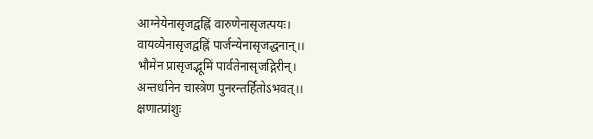आग्नेयेनासृजद्वह्निं वारुणेनासृजत्पयः।
वायव्येनासृजद्वह्निं पार्जन्येनासृजद्धनान्।।
भौमेन प्रासृजद्भूमिं पार्वतेनासृजद्गिरीन्।
अन्तर्धानेन चास्त्रेण पुनरन्तर्हितोऽभवत्।।
क्षणात्प्रांशुः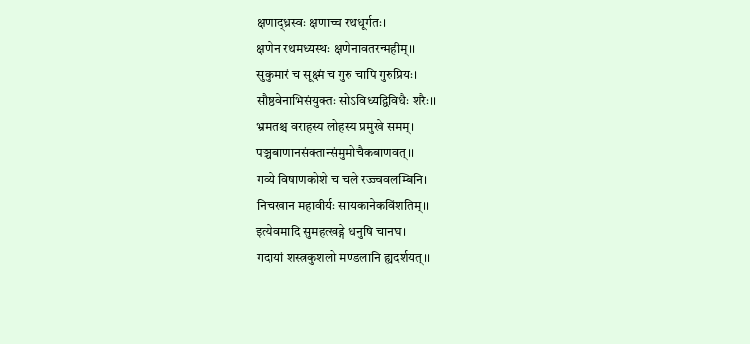क्षणाद्ध्रस्वः क्षणाच्च रथधूर्गतः।
क्षणेन रथमध्यस्थः क्षणेनावतरन्महीम्।।
सुकुमारं च सूक्ष्मं च गुरु चापि गुरुप्रियः।
सौष्ठवेनाभिसंयुक्तः सोऽविध्यद्विविधैः शरैः।।
भ्रमतश्च वराहस्य लोहस्य प्रमुखे समम्।
पञ्चबाणानसंक्तान्संमुमोचैकबाणवत्।।
गव्ये विषाणकोशे च चले रज्ज्ववलम्बिनि।
निचखान महावीर्यः सायकानेकविंशतिम्।।
इत्येवमादि सुमहत्खड्गे धनुषि चानघ।
गदायां शस्त्रकुशलो मण्डलानि ह्यदर्शयत्।।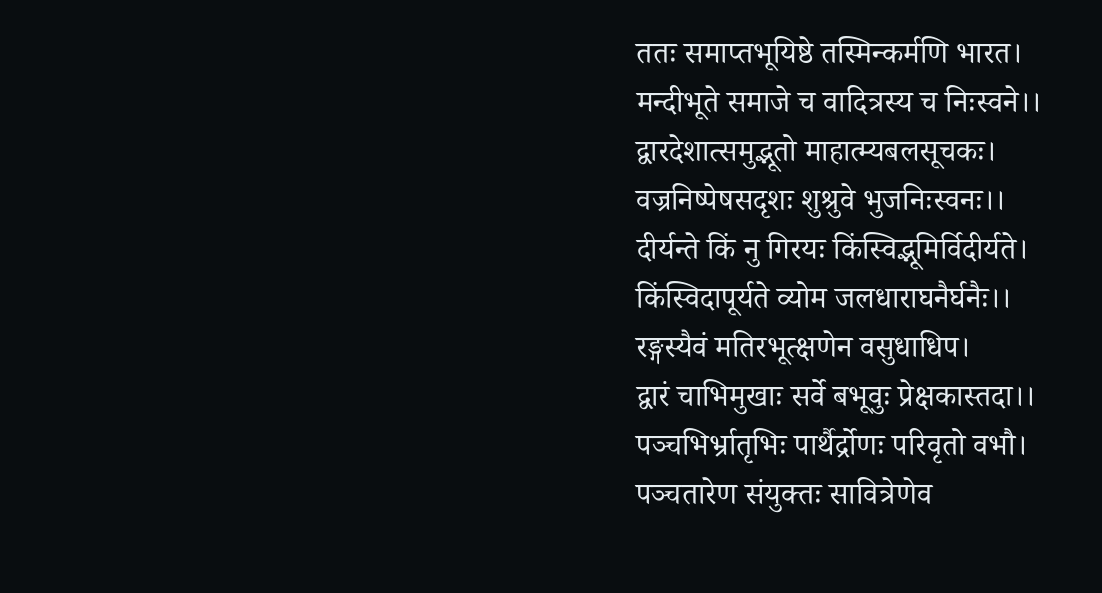ततः समाप्तभूयिष्ठे तस्मिन्कर्मणि भारत।
मन्दीभूते समाजे च वादित्रस्य च निःस्वने।।
द्वारदेशात्समुद्भूतो माहात्म्यबलसूचकः।
वज्रनिष्पेषसदृशः शुश्रुवे भुजनिःस्वनः।।
दीर्यन्ते किं नु गिरयः किंस्विद्भूमिर्विदीर्यते।
किंस्विदापूर्यते व्योम जलधाराघनैर्घनैः।।
रङ्गस्यैवं मतिरभूत्क्षणेन वसुधाधिप।
द्वारं चाभिमुखाः सर्वे बभूवुः प्रेक्षकास्तदा।।
पञ्चभिर्भ्रातृभिः पार्थैर्द्रोणः परिवृतो वभौ।
पञ्चतारेण संयुक्तः सावित्रेणेव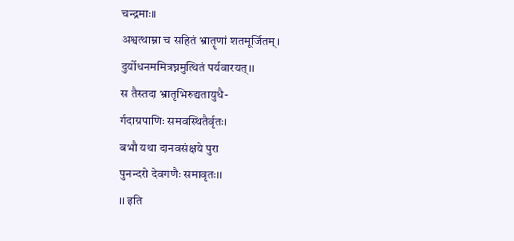चन्द्रमाः।।
अश्वत्थाम्ना च सहितं भ्रातॄणां शतमूर्जितम्।
दुर्योधनममित्रघ्नमुत्थितं पर्यवारयत्।।
स तैस्तदा भ्रातृभिरुद्यतायुधै-
र्गदाग्रपाणिः समवस्थितैर्वृतः।
बभौ यथा दानवसंक्षये पुरा
पुनन्दरो देवगणैः समावृतः।।
।। इति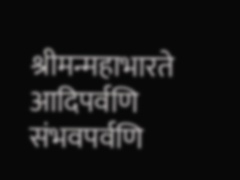श्रीमन्महाभारते आदिपर्वणि संभवपर्वणि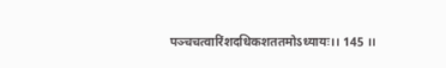पञ्चचत्वारिंशदधिकशततमोऽध्यायः।। 145 ।।